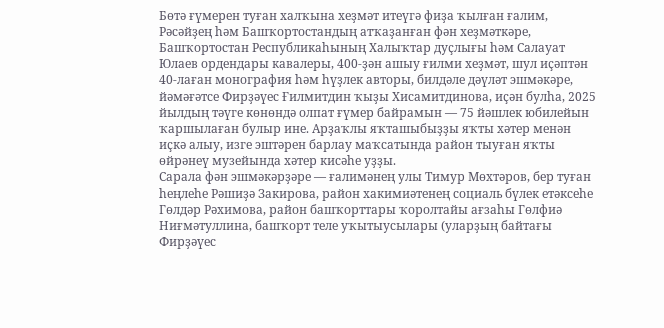Бөтә ғүмерен туған халҡына хеҙмәт итеүгә фиҙа ҡылған ғалим, Рәсәйҙең һәм Башҡортостандың атҡаҙанған фән хеҙмәткәре, Башҡортостан Республикаһының Халыҡтар дуҫлығы һәм Салауат Юлаев ордендары кавалеры, 400-ҙән ашыу ғилми хеҙмәт, шул иҫәптән 40-лаған монография һәм һүҙлек авторы, билдәле дәүләт эшмәкәре, йәмәғәтсе Фирҙәүес Ғилмитдин ҡыҙы Хисамитдинова, иҫән булһа, 2025 йылдың тәүге көнөндә олпат ғүмер байрамын — 75 йәшлек юбилейын ҡаршылаған булыр ине. Арҙаҡлы яҡташыбыҙҙы яҡты хәтер менән иҫкә алыу, изге эштәрен барлау маҡсатында район тыуған яҡты өйрәнеү музейында хәтер кисәһе уҙҙы.
Сарала фән эшмәкәрҙәре — ғалимәнең улы Тимур Мөхтәров, бер туған һеңлеһе Рәшиҙә Закирова, район хакимиәтенең социаль бүлек етәксеһе Гөлдәр Рәхимова, район башҡорттары ҡоролтайы ағзаһы Гөлфиә Ниғмәтуллина, башҡорт теле уҡытыусылары (уларҙың байтағы Фирҙәүес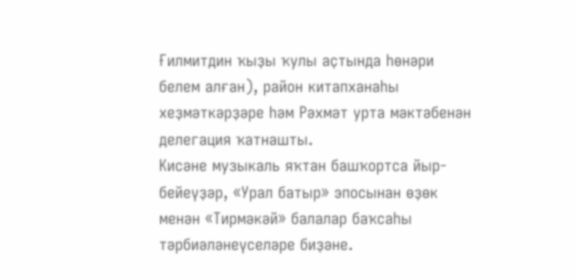Ғилмитдин ҡыҙы ҡулы аҫтында һөнәри белем алған), район китапханаһы хеҙмәткәрҙәре һәм Рәхмәт урта мәктәбенән делегация ҡатнашты.
Кисәне музыкаль яҡтан башҡортса йыр-бейеүҙәр, «Урал батыр» эпосынан өҙөк менән «Тирмәкәй» балалар баҡсаһы тәрбиәләнеүселәре биҙәне.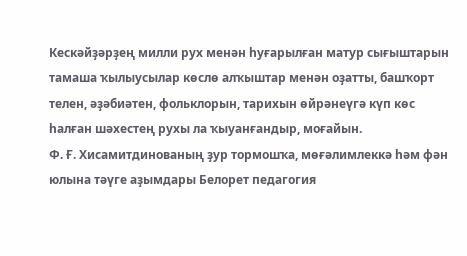Кескәйҙәрҙең милли рух менән һуғарылған матур сығыштарын тамаша ҡылыусылар көслө алҡыштар менән оҙатты, башҡорт телен, әҙәбиәтен, фольклорын, тарихын өйрәнеүгә күп көс һалған шәхестең рухы ла ҡыуанғандыр, моғайын.
Ф. Ғ. Хисамитдинованың ҙур тормошҡа, мөғәлимлеккә һәм фән юлына тәүге аҙымдары Белорет педагогия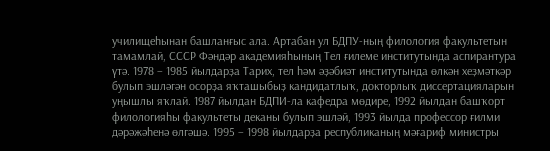училищеһынан башланғыс ала. Артабан ул БДПУ-ның филология факультетын тамамлай, СССР Фәндәр академияһының Тел ғилеме институтында аспирантура үтә. 1978 – 1985 йылдарҙа Тарих, тел һәм әҙәбиәт институтында өлкән хеҙмәткәр булып эшләгән осорҙа яҡташыбыҙ кандидатлыҡ, докторлыҡ диссертацияларын уңышлы яҡлай. 1987 йылдан БДПИ-ла кафедра мөдире, 1992 йылдан башҡорт филологияһы факультеты деканы булып эшләй, 1993 йылда профессор ғилми дәрәжәһенә өлгәшә. 1995 – 1998 йылдарҙа республиканың мәғариф министры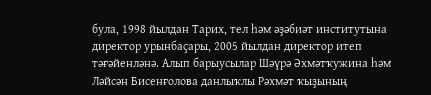була, 1998 йылдан Тарих, тел һәм әҙәбиәт институтына директор урынбаҫары, 2005 йылдан директор итеп тәғәйенләнә. Алып барыусылар Шәүрә Әхмәтҡужина һәм Ләйсән Бисенғолова данлыҡлы Рәхмәт ҡыҙының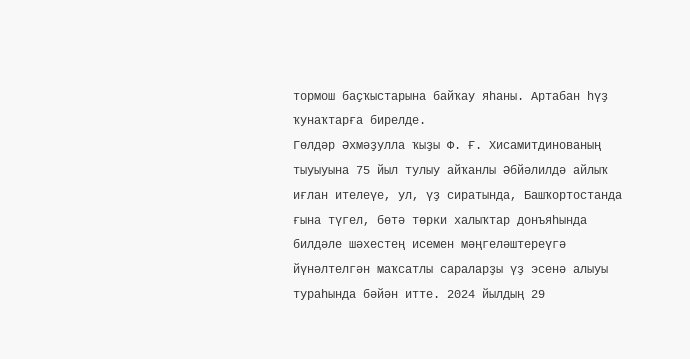тормош баҫҡыстарына байҡау яһаны. Артабан һүҙ ҡунаҡтарға бирелде.
Гөлдәр Әхмәҙулла ҡыҙы Ф. Ғ. Хисамитдинованың тыуыуына 75 йыл тулыу айҡанлы Әбйәлилдә айлыҡ иғлан ителеүе, ул, үҙ сиратында, Башҡортостанда ғына түгел, бөтә төрки халыҡтар донъяһында билдәле шәхестең исемен мәңгеләштереүгә йүнәлтелгән маҡсатлы сараларҙы үҙ эсенә алыуы тураһында бәйән итте. 2024 йылдың 29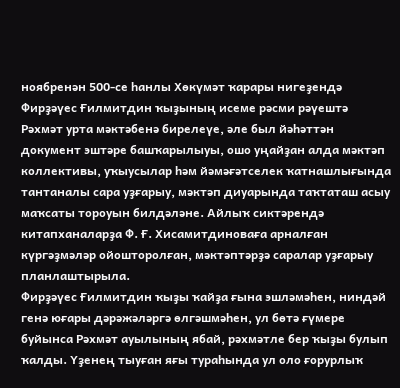ноябренән 500-се һанлы Хөкүмәт ҡарары нигеҙендә Фирҙәүес Ғилмитдин ҡыҙының исеме рәсми рәүештә Рәхмәт урта мәктәбенә бирелеүе, әле был йәһәттән документ эштәре башҡарылыуы, ошо уңайҙан алда мәктәп коллективы, уҡыусылар һәм йәмәғәтселек ҡатнашлығында тантаналы сара уҙғарыу, мәктәп диуарында таҡтаташ асыу маҡсаты тороуын билдәләне. Айлыҡ сиктәрендә китапханаларҙа Ф. Ғ. Хисамитдиноваға арналған күргәҙмәләр ойошторолған, мәктәптәрҙә саралар уҙғарыу планлаштырыла.
Фирҙәүес Ғилмитдин ҡыҙы ҡайҙа ғына эшләмәһен, ниндәй генә юғары дәрәжәләргә өлгәшмәһен, ул бөтә ғүмере буйынса Рәхмәт ауылының ябай, рәхмәтле бер ҡыҙы булып ҡалды. Үҙенең тыуған яғы тураһында ул оло ғорурлыҡ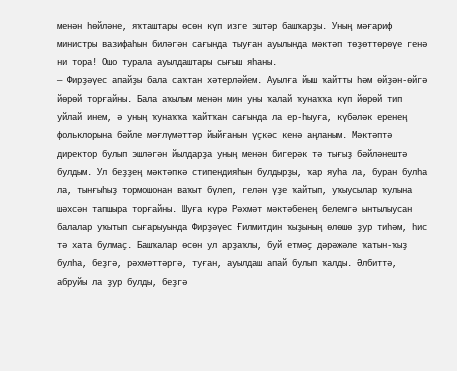менән һөйләне, яҡташтары өсөн күп изге эштәр башҡарҙы. Уның мәғариф министры вазифаһын биләгән сағында тыуған ауылында мәктәп төҙөттөрөүе генә ни тора! Ошо турала ауылдаштары сығыш яһаны.
— Фирҙәүес апайҙы бала саҡтан хәтерләйем. Ауылға йыш ҡайтты һәм өйҙән-өйгә йөрөй торғайны. Бала аҡылым менән мин уны ҡалай ҡунаҡҡа күп йөрөй тип уйлай инем, ә уның ҡунаҡҡа ҡайтҡан сағында ла ер-һыуға, күбәләк еренең фольклорына бәйле мәғлүмәттәр йыйғанын үҫкәс кенә аңланым. Мәктәптә директор булып эшләгән йылдарҙа уның менән бигерәк тә тығыҙ бәйләнештә булдым. Ул беҙҙең мәктәпкә стипендияһын булдырҙы, ҡар яуһа ла, буран булһа ла, тынғыһыҙ тормошонан ваҡыт бүлеп, гелән үҙе ҡайтып, уҡыусылар ҡулына шәхсән тапшыра торғайны. Шуға күрә Рәхмәт мәктәбенең белемгә ынтылыусан балалар уҡытып сығарыуында Фирҙәүес Ғилмитдин ҡыҙының өлөшө ҙур тиһәм, һис тә хата булмаҫ. Башҡалар өсөн ул арҙаҡлы, буй етмәҫ дәрәжәле ҡатын-ҡыҙ булһа, беҙгә, рәхмәттәргә, туған, ауылдаш апай булып ҡалды. Әлбиттә, абруйы ла ҙур булды, беҙгә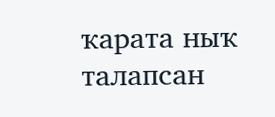ҡарата ныҡ талапсан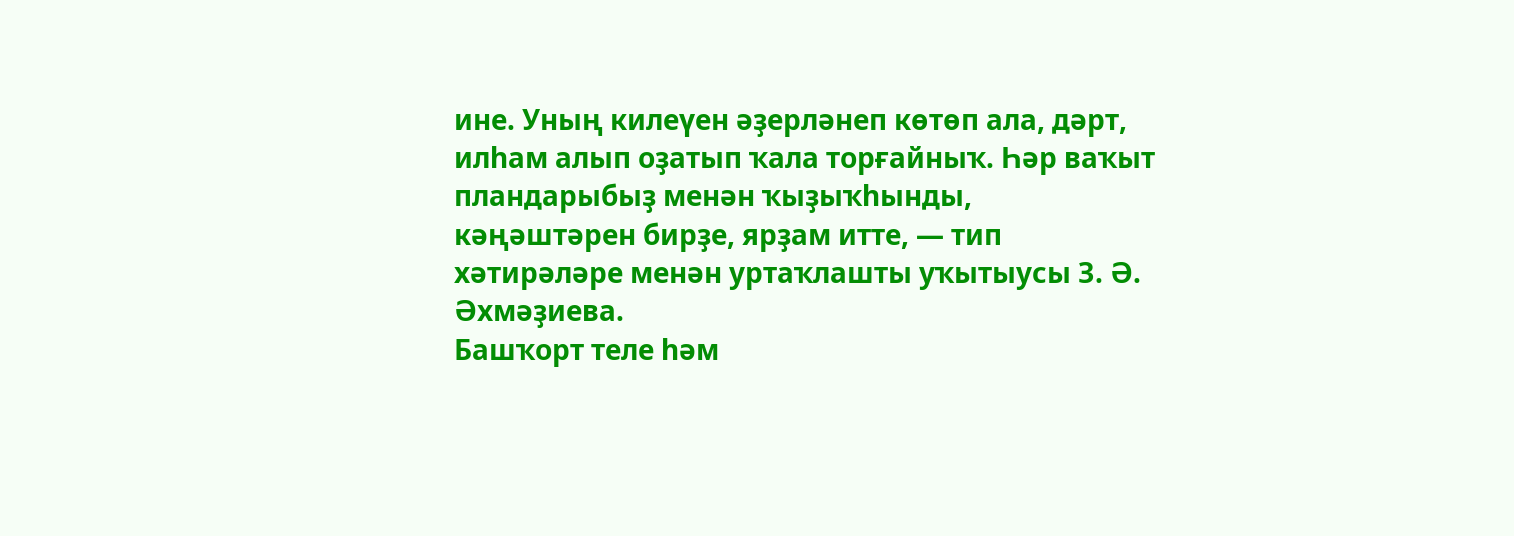ине. Уның килеүен әҙерләнеп көтөп ала, дәрт, илһам алып оҙатып ҡала торғайныҡ. Һәр ваҡыт пландарыбыҙ менән ҡыҙыҡһынды, кәңәштәрен бирҙе, ярҙам итте, — тип хәтирәләре менән уртаҡлашты уҡытыусы З. Ә. Әхмәҙиева.
Башҡорт теле һәм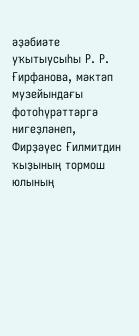әҙәбиәте уҡытыусыһы Р. Р. Ғирфанова, мәктәп музейындағы фотоһүрәттәргә нигеҙләнеп, Фирҙәүес Ғилмитдин ҡыҙының тормош юлының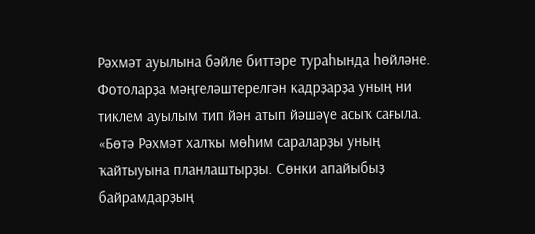Рәхмәт ауылына бәйле биттәре тураһында һөйләне. Фотоларҙа мәңгеләштерелгән кадрҙарҙа уның ни тиклем ауылым тип йән атып йәшәүе асыҡ сағыла. «Бөтә Рәхмәт халҡы мөһим сараларҙы уның ҡайтыуына планлаштырҙы. Сөнки апайыбыҙ байрамдарҙың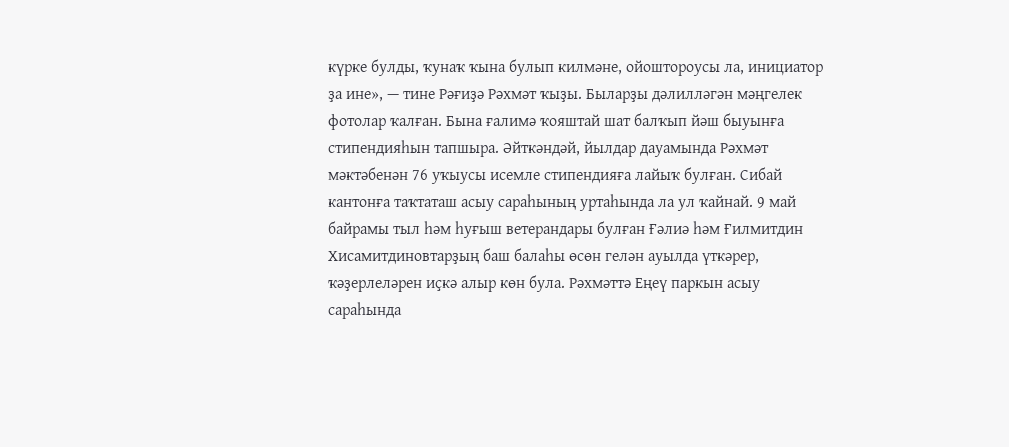күрке булды, ҡунаҡ ҡына булып килмәне, ойоштороусы ла, инициатор ҙа ине», — тине Рәғиҙә Рәхмәт ҡыҙы. Быларҙы дәлилләгән мәңгелек фотолар ҡалған. Бына ғалимә ҡояштай шат балҡып йәш быуынға стипендияһын тапшыра. Әйткәндәй, йылдар дауамында Рәхмәт мәктәбенән 76 уҡыусы исемле стипендияға лайыҡ булған. Сибай кантонға таҡтаташ асыу сараһының уртаһында ла ул ҡайнай. 9 май байрамы тыл һәм һуғыш ветерандары булған Ғәлиә һәм Ғилмитдин Хисамитдиновтарҙың баш балаһы өсөн гелән ауылда үткәрер, ҡәҙерлеләрен иҫкә алыр көн була. Рәхмәттә Еңеү паркын асыу сараһында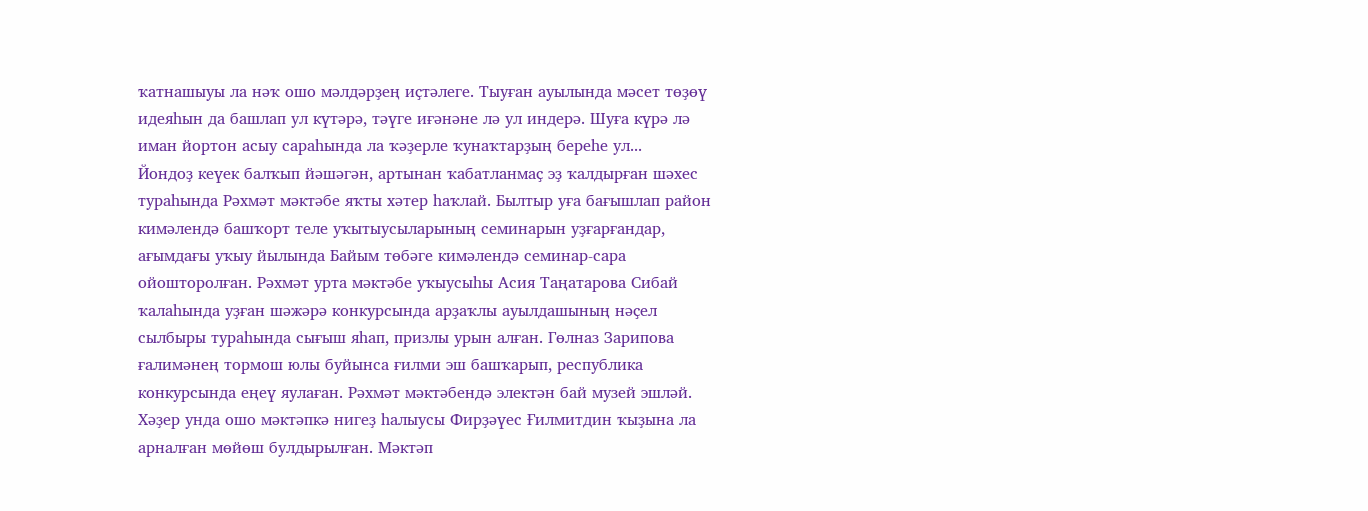ҡатнашыуы ла нәҡ ошо мәлдәрҙең иҫтәлеге. Тыуған ауылында мәсет төҙөү идеяһын да башлап ул күтәрә, тәүге иғәнәне лә ул индерә. Шуға күрә лә иман йортон асыу сараһында ла ҡәҙерле ҡунаҡтарҙың береһе ул...
Йондоҙ кеүек балҡып йәшәгән, артынан ҡабатланмаҫ эҙ ҡалдырған шәхес тураһында Рәхмәт мәктәбе яҡты хәтер һаҡлай. Былтыр уға бағышлап район кимәлендә башҡорт теле уҡытыусыларының семинарын уҙғарғандар, ағымдағы уҡыу йылында Байым төбәге кимәлендә семинар-сара ойошторолған. Рәхмәт урта мәктәбе уҡыусыһы Асия Таңатарова Сибай ҡалаһында уҙған шәжәрә конкурсында арҙаҡлы ауылдашының нәҫел сылбыры тураһында сығыш яһап, призлы урын алған. Гөлназ Зарипова ғалимәнең тормош юлы буйынса ғилми эш башҡарып, республика конкурсында еңеү яулаған. Рәхмәт мәктәбендә электән бай музей эшләй. Хәҙер унда ошо мәктәпкә нигеҙ һалыусы Фирҙәүес Ғилмитдин ҡыҙына ла арналған мөйөш булдырылған. Мәктәп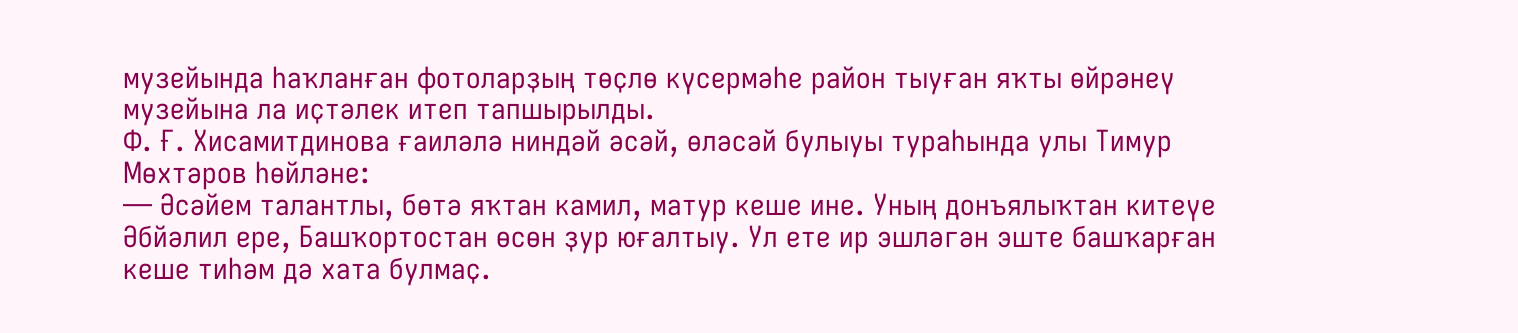музейында һаҡланған фотоларҙың төҫлө күсермәһе район тыуған яҡты өйрәнеү музейына ла иҫтәлек итеп тапшырылды.
Ф. Ғ. Хисамитдинова ғаиләлә ниндәй әсәй, өләсәй булыуы тураһында улы Тимур Мөхтәров һөйләне:
— Әсәйем талантлы, бөтә яҡтан камил, матур кеше ине. Уның донъялыҡтан китеүе Әбйәлил ере, Башҡортостан өсөн ҙур юғалтыу. Ул ете ир эшләгән эште башҡарған кеше тиһәм дә хата булмаҫ.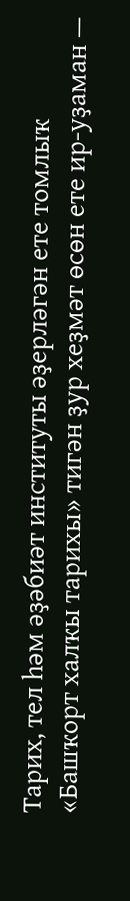Тарих, тел һәм әҙәбиәт институты әҙерләгән ете томлыҡ «Башҡорт халҡы тарихы» тигән ҙур хеҙмәт өсөн ете ир-уҙаман —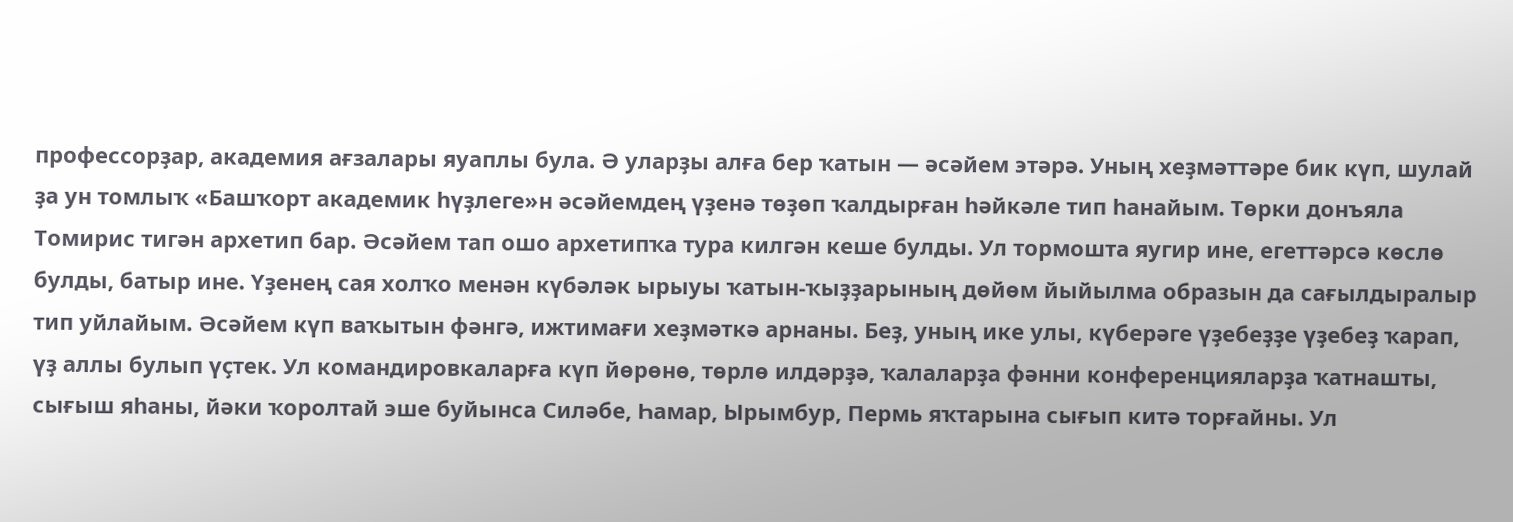профессорҙар, академия ағзалары яуаплы була. Ә уларҙы алға бер ҡатын — әсәйем этәрә. Уның хеҙмәттәре бик күп, шулай ҙа ун томлыҡ «Башҡорт академик һүҙлеге»н әсәйемдең үҙенә төҙөп ҡалдырған һәйкәле тип һанайым. Төрки донъяла Томирис тигән архетип бар. Әсәйем тап ошо архетипҡа тура килгән кеше булды. Ул тормошта яугир ине, егеттәрсә көслө булды, батыр ине. Үҙенең сая холҡо менән күбәләк ырыуы ҡатын-ҡыҙҙарының дөйөм йыйылма образын да сағылдыралыр тип уйлайым. Әсәйем күп ваҡытын фәнгә, ижтимағи хеҙмәткә арнаны. Беҙ, уның ике улы, күберәге үҙебеҙҙе үҙебеҙ ҡарап, үҙ аллы булып үҫтек. Ул командировкаларға күп йөрөнө, төрлө илдәрҙә, ҡалаларҙа фәнни конференцияларҙа ҡатнашты, сығыш яһаны, йәки ҡоролтай эше буйынса Силәбе, Һамар, Ырымбур, Пермь яҡтарына сығып китә торғайны. Ул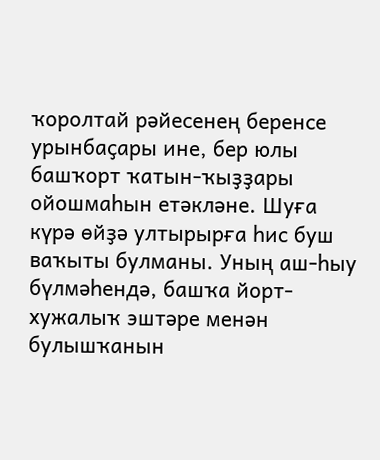ҡоролтай рәйесенең беренсе урынбаҫары ине, бер юлы башҡорт ҡатын-ҡыҙҙары ойошмаһын етәкләне. Шуға күрә өйҙә ултырырға һис буш ваҡыты булманы. Уның аш-һыу бүлмәһендә, башҡа йорт-хужалыҡ эштәре менән булышҡанын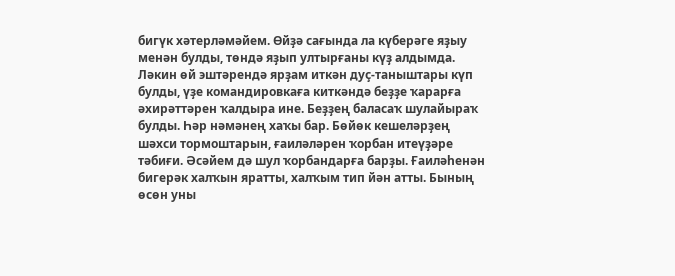бигүк хәтерләмәйем. Өйҙә сағында ла күберәге яҙыу менән булды, төндә яҙып ултырғаны күҙ алдымда. Ләкин өй эштәрендә ярҙам иткән дуҫ-таныштары күп булды, үҙе командировкаға киткәндә беҙҙе ҡарарға әхирәттәрен ҡалдыра ине. Беҙҙең баласаҡ шулайыраҡ булды. Һәр нәмәнең хаҡы бар. Бөйөк кешеләрҙең шәхси тормоштарын, ғаиләләрен ҡорбан итеүҙәре тәбиғи. Әсәйем дә шул ҡорбандарға барҙы. Ғаиләһенән бигерәк халҡын яратты, халҡым тип йән атты. Бының өсөн уны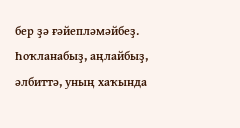бер ҙә ғәйепләмәйбеҙ. Һоҡланабыҙ, аңлайбыҙ, әлбиттә, уның хаҡында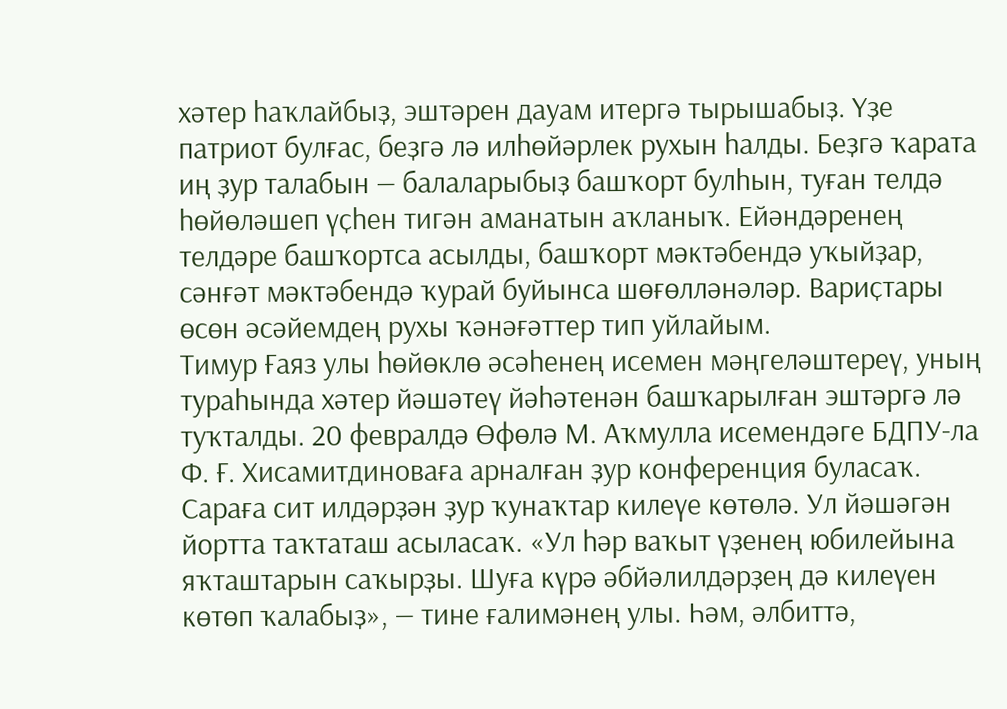хәтер һаҡлайбыҙ, эштәрен дауам итергә тырышабыҙ. Үҙе патриот булғас, беҙгә лә илһөйәрлек рухын һалды. Беҙгә ҡарата иң ҙур талабын — балаларыбыҙ башҡорт булһын, туған телдә һөйөләшеп үҫһен тигән аманатын аҡланыҡ. Ейәндәренең телдәре башҡортса асылды, башҡорт мәктәбендә уҡыйҙар, сәнғәт мәктәбендә ҡурай буйынса шөғөлләнәләр. Вариҫтары өсөн әсәйемдең рухы ҡәнәғәттер тип уйлайым.
Тимур Ғаяз улы һөйөклө әсәһенең исемен мәңгеләштереү, уның тураһында хәтер йәшәтеү йәһәтенән башҡарылған эштәргә лә туҡталды. 20 февралдә Өфөлә М. Аҡмулла исемендәге БДПУ-ла Ф. Ғ. Хисамитдиноваға арналған ҙур конференция буласаҡ. Сараға сит илдәрҙән ҙур ҡунаҡтар килеүе көтөлә. Ул йәшәгән йортта таҡтаташ асыласаҡ. «Ул һәр ваҡыт үҙенең юбилейына яҡташтарын саҡырҙы. Шуға күрә әбйәлилдәрҙең дә килеүен көтөп ҡалабыҙ», — тине ғалимәнең улы. Һәм, әлбиттә,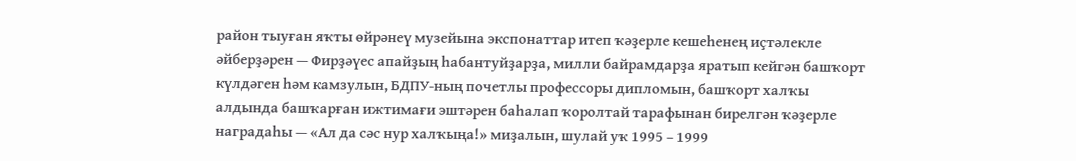район тыуған яҡты өйрәнеү музейына экспонаттар итеп ҡәҙерле кешеһенең иҫтәлекле әйберҙәрен — Фирҙәүес апайҙың һабантуйҙарҙа, милли байрамдарҙа яратып кейгән башҡорт күлдәген һәм камзулын, БДПУ-ның почетлы профессоры дипломын, башҡорт халҡы алдында башҡарған ижтимағи эштәрен баһалап ҡоролтай тарафынан бирелгән ҡәҙерле наградаһы — «Ал да сәс нур халҡыңа!» миҙалын, шулай уҡ 1995 – 1999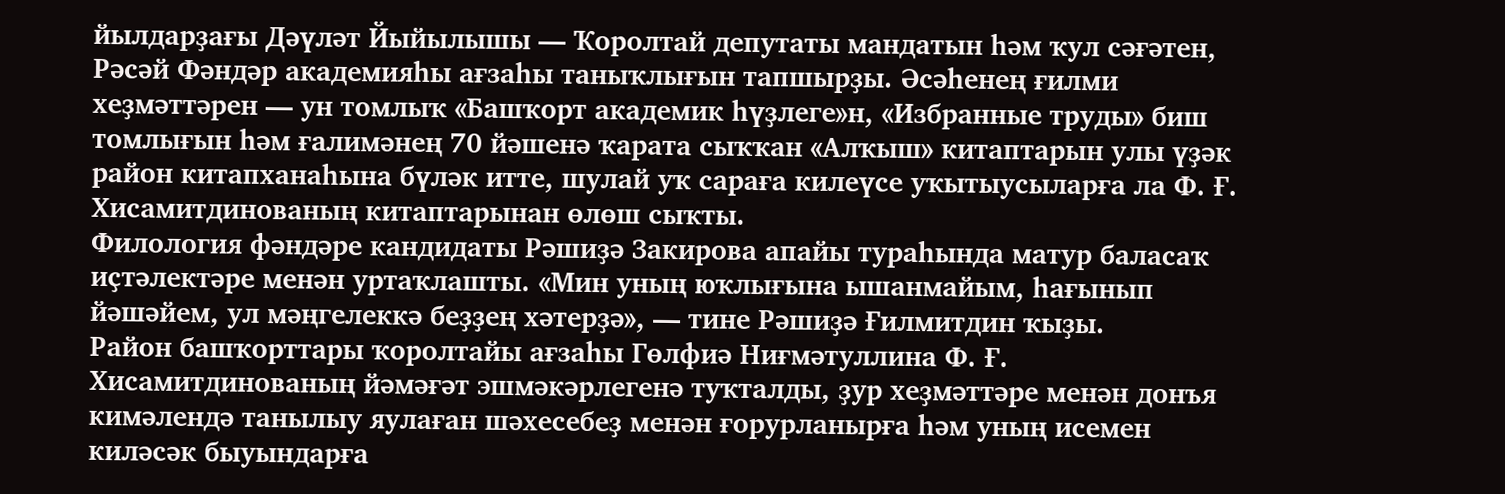йылдарҙағы Дәүләт Йыйылышы — Ҡоролтай депутаты мандатын һәм ҡул сәғәтен, Рәсәй Фәндәр академияһы ағзаһы таныҡлығын тапшырҙы. Әсәһенең ғилми хеҙмәттәрен — ун томлыҡ «Башҡорт академик һүҙлеге»н, «Избранные труды» биш томлығын һәм ғалимәнең 70 йәшенә ҡарата сыҡҡан «Алҡыш» китаптарын улы үҙәк район китапханаһына бүләк итте, шулай уҡ сараға килеүсе уҡытыусыларға ла Ф. Ғ. Хисамитдинованың китаптарынан өлөш сыҡты.
Филология фәндәре кандидаты Рәшиҙә Закирова апайы тураһында матур баласаҡ иҫтәлектәре менән уртаҡлашты. «Мин уның юҡлығына ышанмайым, һағынып йәшәйем, ул мәңгелеккә беҙҙең хәтерҙә», — тине Рәшиҙә Ғилмитдин ҡыҙы.
Район башҡорттары ҡоролтайы ағзаһы Гөлфиә Ниғмәтуллина Ф. Ғ. Хисамитдинованың йәмәғәт эшмәкәрлегенә туҡталды, ҙур хеҙмәттәре менән донъя кимәлендә танылыу яулаған шәхесебеҙ менән ғорурланырға һәм уның исемен киләсәк быуындарға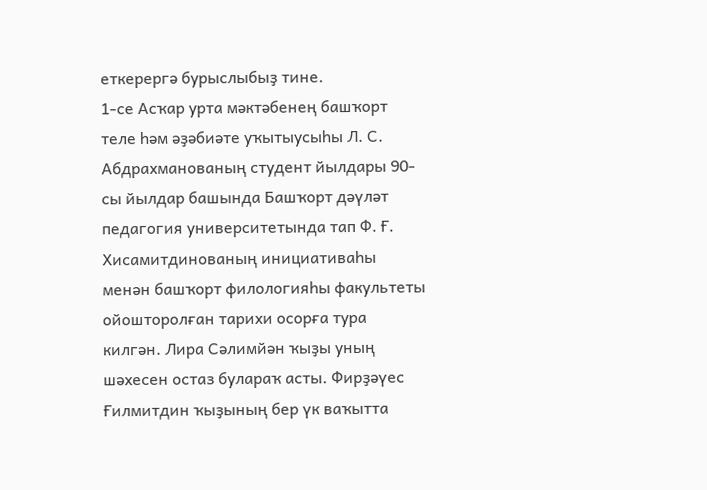еткерергә бурыслыбыҙ тине.
1-се Асҡар урта мәктәбенең башҡорт теле һәм әҙәбиәте уҡытыусыһы Л. С. Абдрахманованың студент йылдары 90-сы йылдар башында Башҡорт дәүләт педагогия университетында тап Ф. Ғ. Хисамитдинованың инициативаһы менән башҡорт филологияһы факультеты ойошторолған тарихи осорға тура килгән. Лира Сәлимйән ҡыҙы уның шәхесен остаз булараҡ асты. Фирҙәүес Ғилмитдин ҡыҙының бер үк ваҡытта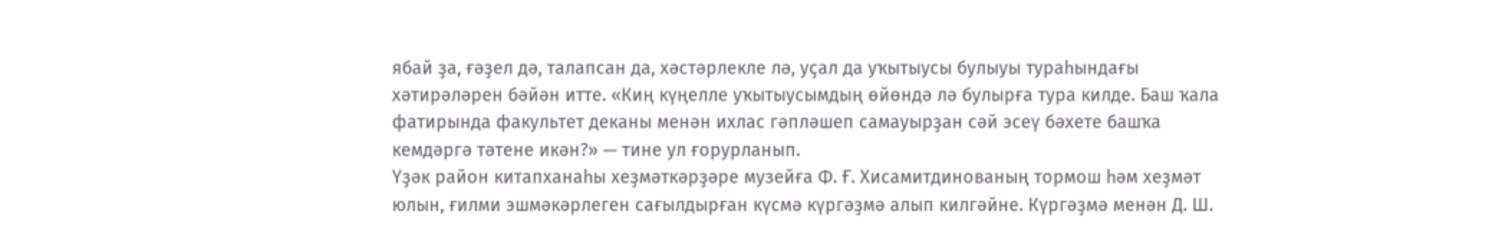ябай ҙа, ғәҙел дә, талапсан да, хәстәрлекле лә, уҫал да уҡытыусы булыуы тураһындағы хәтирәләрен бәйән итте. «Киң күңелле уҡытыусымдың өйөндә лә булырға тура килде. Баш ҡала фатирында факультет деканы менән ихлас гәпләшеп самауырҙан сәй эсеү бәхете башҡа кемдәргә тәтене икән?» — тине ул ғорурланып.
Үҙәк район китапханаһы хеҙмәткәрҙәре музейға Ф. Ғ. Хисамитдинованың тормош һәм хеҙмәт юлын, ғилми эшмәкәрлеген сағылдырған күсмә күргәҙмә алып килгәйне. Күргәҙмә менән Д. Ш.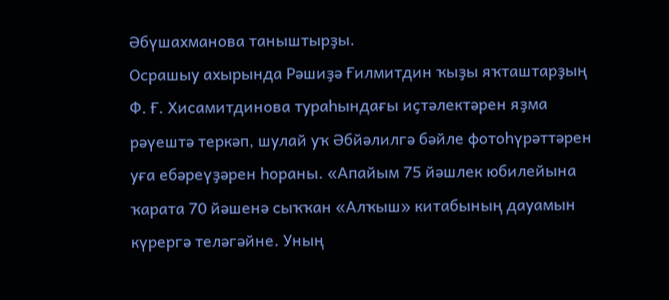Әбүшахманова таныштырҙы.
Осрашыу ахырында Рәшиҙә Ғилмитдин ҡыҙы яҡташтарҙың Ф. Ғ. Хисамитдинова тураһындағы иҫтәлектәрен яҙма рәүештә теркәп, шулай уҡ Әбйәлилгә бәйле фотоһүрәттәрен уға ебәреүҙәрен һораны. «Апайым 75 йәшлек юбилейына ҡарата 70 йәшенә сыҡҡан «Алҡыш» китабының дауамын күрергә теләгәйне. Уның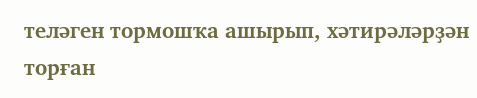теләген тормошҡа ашырып, хәтирәләрҙән торған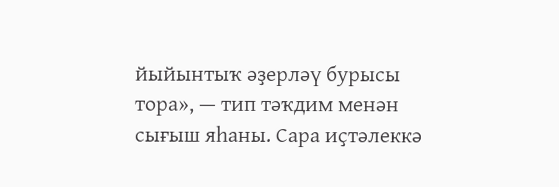йыйынтыҡ әҙерләү бурысы тора», — тип тәҡдим менән сығыш яһаны. Сара иҫтәлеккә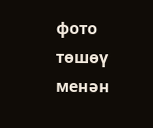фото төшөү менән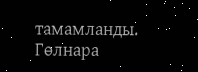тамамланды.
Гөлнара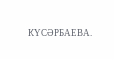КҮСӘРБАЕВА.